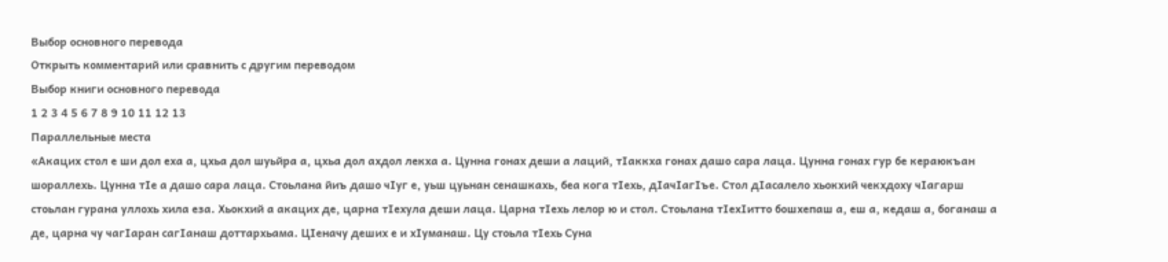Выбор основного перевода
Открыть комментарий или сравнить с другим переводом
Выбор книги основного перевода
1 2 3 4 5 6 7 8 9 10 11 12 13
Параллельные места
«Акацих стол е ши дол еха а, цхьа дол шуьйра а, цхьа дол ахдол лекха а. Цунна гонах деши а лаций, тІаккха гонах дашо сара лаца. Цунна гонах гур бе кераюкъан шораллехь. Цунна тІе а дашо сара лаца. Стоьлана йиъ дашо чІуг е, уьш цуьнан сенашкахь, беа кога тІехь, дІачІагІъе. Стол дІасалело хьокхий чекхдоху чІагарш стоьлан гурана уллохь хила еза. Хьокхий а акацих де, царна тІехула деши лаца. Царна тІехь лелор ю и стол. Стоьлана тІехІитто бошхепаш а, еш а, кедаш а, боганаш а де, царна чу чагІаран сагІанаш доттархьама. ЦІеначу деших е и хІуманаш. Цу стоьла тІехь Суна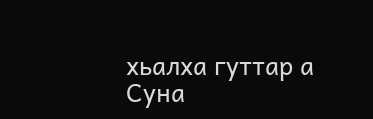хьалха гуттар а Суна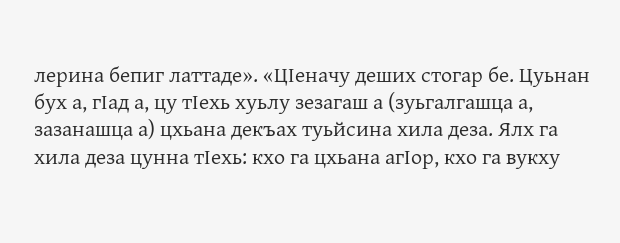лерина бепиг латтаде». «ЦІеначу деших стогар бе. Цуьнан бух а, гІад а, цу тІехь хуьлу зезагаш а (зуьгалгашца а, зазанашца а) цхьана декъах туьйсина хила деза. Ялх га хила деза цунна тІехь: кхо га цхьана агІор, кхо га вукху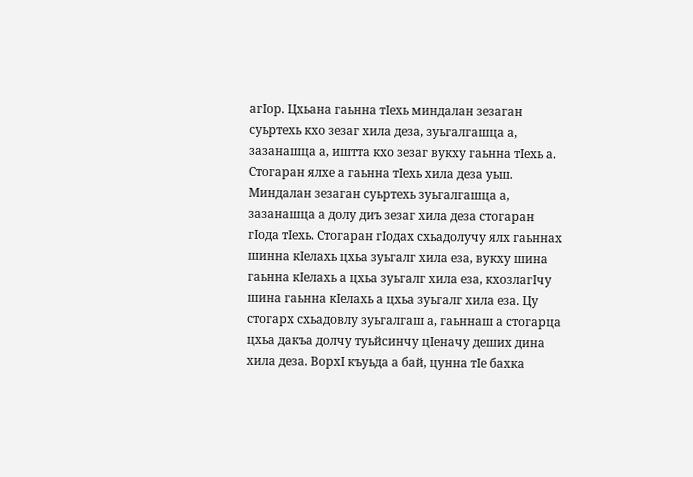агІор. Цхьана гаьнна тІехь миндалан зезаган суьртехь кхо зезаг хила деза, зуьгалгашца а, зазанашца а, иштта кхо зезаг вукху гаьнна тІехь а. Стогаран ялхе а гаьнна тІехь хила деза уьш. Миндалан зезаган суьртехь зуьгалгашца а, зазанашца а долу диъ зезаг хила деза стогаран гІода тІехь. Стогаран гІодах схьадолучу ялх гаьннах шинна кІелахь цхьа зуьгалг хила еза, вукху шина гаьнна кІелахь а цхьа зуьгалг хила еза, кхозлагІчу шина гаьнна кІелахь а цхьа зуьгалг хила еза. Цу стогарх схьадовлу зуьгалгаш а, гаьннаш а стогарца цхьа дакъа долчу туьйсинчу цІеначу деших дина хила деза. ВорхІ къуьда а бай, цунна тІе бахка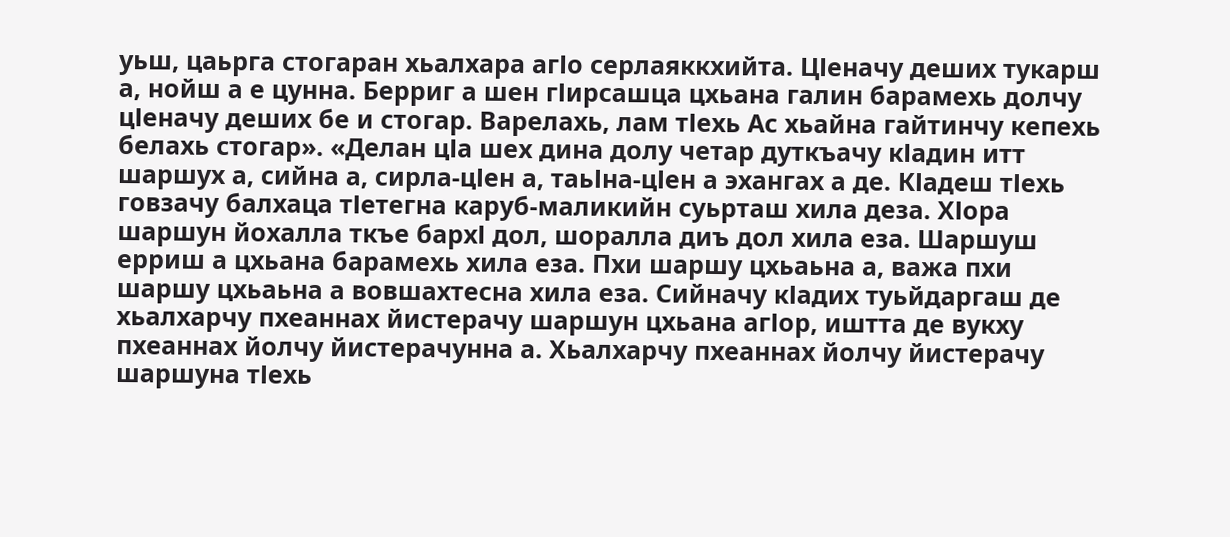уьш, цаьрга стогаран хьалхара агІо серлаяккхийта. ЦІеначу деших тукарш а, нойш а е цунна. Берриг а шен гІирсашца цхьана галин барамехь долчу цІеначу деших бе и стогар. Варелахь, лам тІехь Ас хьайна гайтинчу кепехь белахь стогар». «Делан цІа шех дина долу четар дуткъачу кІадин итт шаршух а, сийна а, сирла-цІен а, таьІна-цІен а эхангах а де. КІадеш тІехь говзачу балхаца тІетегна каруб-маликийн суьрташ хила деза. ХІора шаршун йохалла ткъе бархІ дол, шоралла диъ дол хила еза. Шаршуш ерриш а цхьана барамехь хила еза. Пхи шаршу цхьаьна а, важа пхи шаршу цхьаьна а вовшахтесна хила еза. Сийначу кІадих туьйдаргаш де хьалхарчу пхеаннах йистерачу шаршун цхьана агІор, иштта де вукху пхеаннах йолчу йистерачунна а. Хьалхарчу пхеаннах йолчу йистерачу шаршуна тІехь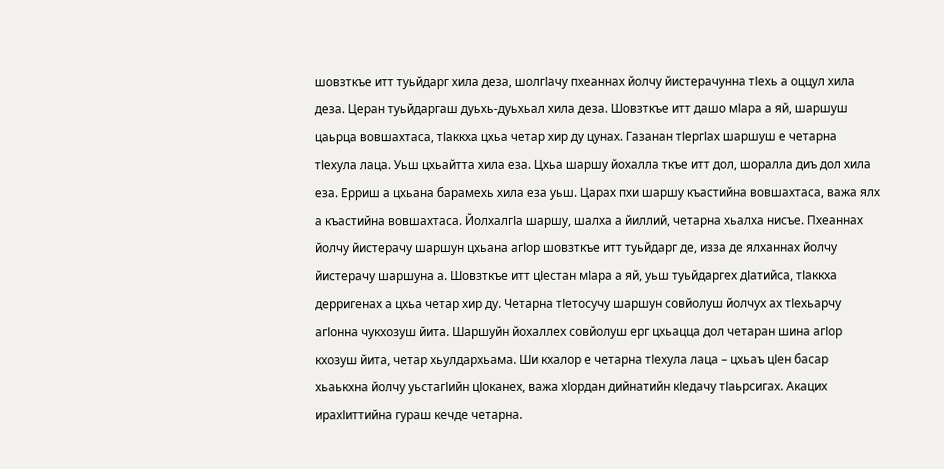шовзткъе итт туьйдарг хила деза, шолгІачу пхеаннах йолчу йистерачунна тІехь а оццул хила деза. Церан туьйдаргаш дуьхь-дуьхьал хила деза. Шовзткъе итт дашо мІара а яй, шаршуш цаьрца вовшахтаса, тІаккха цхьа четар хир ду цунах. Газанан тІергІах шаршуш е четарна тІехула лаца. Уьш цхьайтта хила еза. Цхьа шаршу йохалла ткъе итт дол, шоралла диъ дол хила еза. Ерриш а цхьана барамехь хила еза уьш. Царах пхи шаршу къастийна вовшахтаса, важа ялх а къастийна вовшахтаса. ЙолхалгІа шаршу, шалха а йиллий, четарна хьалха нисъе. Пхеаннах йолчу йистерачу шаршун цхьана агІор шовзткъе итт туьйдарг де, изза де ялханнах йолчу йистерачу шаршуна а. Шовзткъе итт цІестан мІара а яй, уьш туьйдаргех дІатийса, тІаккха дерригенах а цхьа четар хир ду. Четарна тІетосучу шаршун совйолуш йолчух ах тІехьарчу агІонна чукхозуш йита. Шаршуйн йохаллех совйолуш ерг цхьацца дол четаран шина агІор кхозуш йита, четар хьулдархьама. Ши кхалор е четарна тІехула лаца – цхьаъ цІен басар хьаькхна йолчу уьстагІийн цІоканех, важа хІордан дийнатийн кІедачу тІаьрсигах. Акацих ирахІиттийна гураш кечде четарна.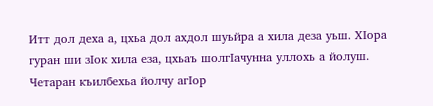Итт дол деха а, цхьа дол ахдол шуьйра а хила деза уьш. ХІора гуран ши зІок хила еза, цхьаъ шолгІачунна уллохь а йолуш. Четаран къилбехьа йолчу агІор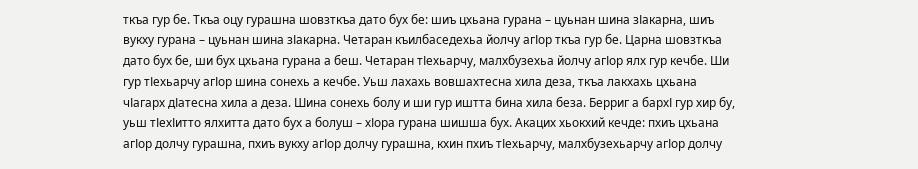ткъа гур бе. Ткъа оцу гурашна шовзткъа дато бух бе: шиъ цхьана гурана – цуьнан шина зІакарна, шиъ вукху гурана – цуьнан шина зІакарна. Четаран къилбаседехьа йолчу агІор ткъа гур бе. Царна шовзткъа дато бух бе, ши бух цхьана гурана а беш. Четаран тІехьарчу, малхбузехьа йолчу агІор ялх гур кечбе. Ши гур тІехьарчу агІор шина сонехь а кечбе. Уьш лахахь вовшахтесна хила деза, ткъа лакхахь цхьана чІагарх дІатесна хила а деза. Шина сонехь болу и ши гур иштта бина хила беза. Берриг а бархІ гур хир бу, уьш тІехІитто ялхитта дато бух а болуш – хІора гурана шишша бух. Акацих хьокхий кечде: пхиъ цхьана агІор долчу гурашна, пхиъ вукху агІор долчу гурашна, кхин пхиъ тІехьарчу, малхбузехьарчу агІор долчу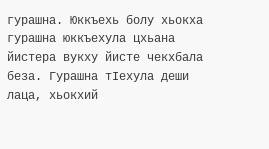гурашна. Юккъехь болу хьокха гурашна юккъехула цхьана йистера вукху йисте чекхбала беза. Гурашна тІехула деши лаца, хьокхий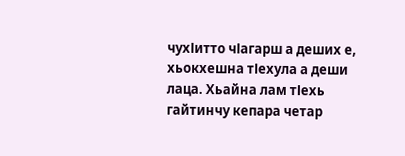чухІитто чІагарш а деших е, хьокхешна тІехула а деши лаца. Хьайна лам тІехь гайтинчу кепара четар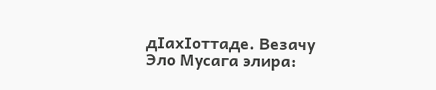дІахІоттаде. Везачу Эло Мусага элира: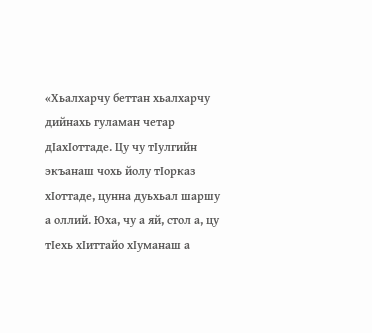«Хьалхарчу беттан хьалхарчу дийнахь гуламан четар дІахІоттаде. Цу чу тІулгийн экъанаш чохь йолу тІорказ хІоттаде, цунна дуьхьал шаршу а оллий. Юха, чу а яй, стол а, цу тІехь хІиттайо хІуманаш а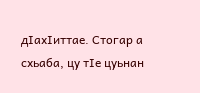дІахІиттае. Стогар а схьаба, цу тІе цуьнан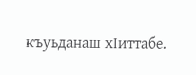къуьданаш хІиттабе.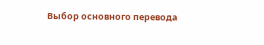Выбор основного перевода